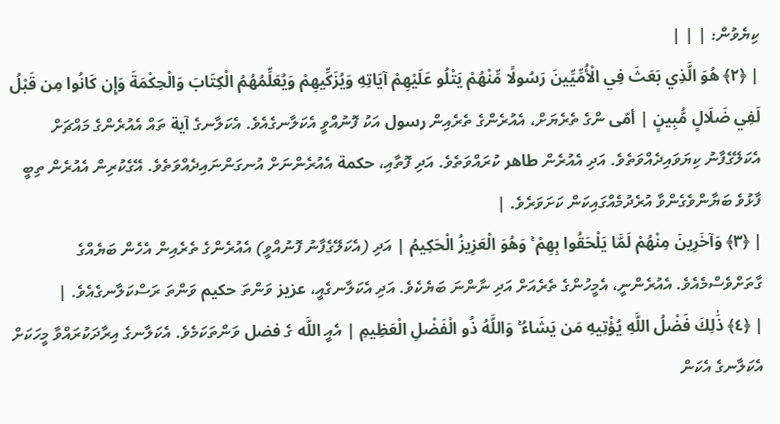ކިޔެވުން: | | |
| ﴿٢﴾ هُوَ الَّذِي بَعَثَ فِي الْأُمِّيِّينَ رَسُولًا مِّنْهُمْ يَتْلُو عَلَيْهِمْ آيَاتِهِ وَيُزَكِّيهِمْ وَيُعَلِّمُهُمُ الْكِتَابَ وَالْحِكْمَةَ وَإِن كَانُوا مِن قَبْلُ لَفِي ضَلَالٍ مُّبِينٍ | أمّى ންގެ ތެރެޔަށް، އެއުރެންގެ ތެރެއިން رسول އަކު ފޮނުއްވީ އެކަލާނގެއެވެ. އެކަލާނގެ آية ތައް އެއުރެންގެ މައްޗަށް އެކަލޭގެފާނު ކިޔަވައިދެއްވަތެވެ. އަދި އެއުރެން طاهر ކުރައްވަތެވެ. އަދި ފޮތާއި، حكمة އެއުރެންނަށް އުނގަންނައިދެއްވަތެވެ. އޭގެކުރިން އެއުރެން ތިބީ ފާޅުވެ ބަޔާންވެގެންވާ އުރެދުމެއްގައިކަން ކަށަވަރެވެ. |
| ﴿٣﴾ وَآخَرِينَ مِنْهُمْ لَمَّا يَلْحَقُوا بِهِمْ ۚ وَهُوَ الْعَزِيزُ الْحَكِيمُ | އަދި (އެކަލޭގެފާނު ފޮނުއްވީ) އެއުރެންގެ ތެރެއިން އެހެން ބަޔެއްގެ ގާތަށްވެސްމެއެވެ. އެއުރެންނީ، އެމީހުންގެ ތެރެއަށް އަދި ނާންނަ ބަޔެކެވެ. އަދި އެކަލާނގެއީ، عزيز ވަންތަ حكيم ވަންތަ ރަސްކަލާނގެއެވެ. |
| ﴿٤﴾ ذَٰلِكَ فَضْلُ اللَّهِ يُؤْتِيهِ مَن يَشَاءُ ۚ وَاللَّهُ ذُو الْفَضْلِ الْعَظِيمِ | އެއީ اللَّه ގެ فضل ވަންތަކަމެވެ. އެކަލާނގެ އިރާދަކުރައްވާ މީހަކަށް އެކަލާނގެ އެކަން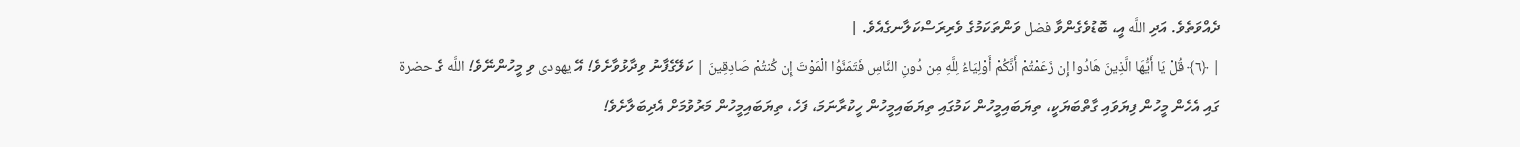ދެއްވަތެވެ. އަދި اللَّه އީ، ބޮޑުވެގެންވާ فضل ވަންތަކަމުގެ ވެރިރަސްކަލާނގެއެވެ. |
| ﴿٦﴾ قُلْ يَا أَيُّهَا الَّذِينَ هَادُوا إِن زَعَمْتُمْ أَنَّكُمْ أَوْلِيَاءُ لِلَّهِ مِن دُونِ النَّاسِ فَتَمَنَّوُا الْمَوْتَ إِن كُنتُمْ صَادِقِينَ | ކަލޭގެފާނު ވިދާޅުވާށެވެ! އޭ يهودى ވި މީހުންނޭވެ! اللَّه ގެ حضرة ގައި އެހެން މީހުން ފިޔަވައި ގާތްބަޔަކީ، ތިޔަބައިމީހުން ކަމުގައި ތިޔަބައިމީހުން ހީކުރާނަމަ، ފަހެ، ތިޔަބައިމީހުން މަރުވުމަށް އެދިބަލާށެވެ!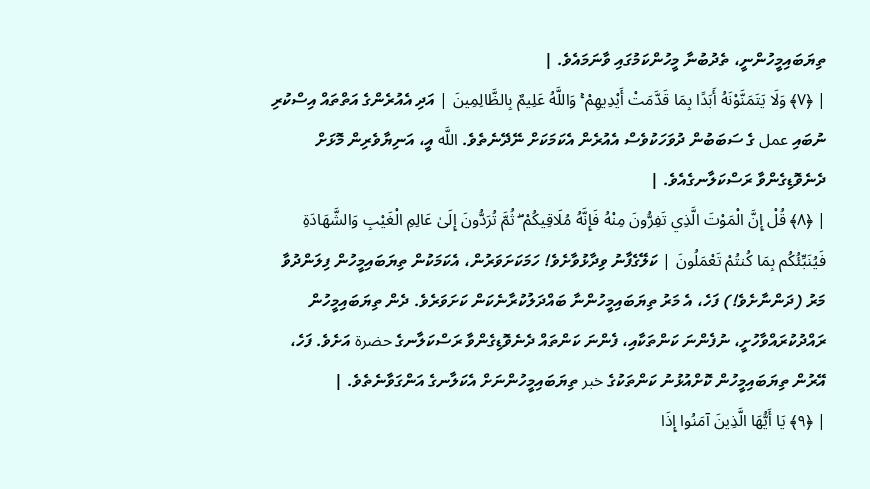ތިޔަބައިމީހުންނީ، ތެދުބުނާ މީހުންކަމުގައި ވާނަމައެވެ. |
| ﴿٧﴾ وَلَا يَتَمَنَّوْنَهُ أَبَدًا بِمَا قَدَّمَتْ أَيْدِيهِمْ ۚ وَاللَّهُ عَلِيمٌ بِالظَّالِمِينَ | އަދި އެއުރެންގެ އަތްތައް އިސްކުރި ނުބައި عمل ގެ ސަބަބުން ދުވަހަކުވެސް އެއުރެން އެކަމަކަށް ނޭދޭނެތެވެ. اللَّه އީ، އަނިޔާވެރިން މޮޅަށް ދެނެވޮޑިގެންވާ ރަސްކަލާނގެއެވެ. |
| ﴿٨﴾ قُلْ إِنَّ الْمَوْتَ الَّذِي تَفِرُّونَ مِنْهُ فَإِنَّهُ مُلَاقِيكُمْ ۖ ثُمَّ تُرَدُّونَ إِلَىٰ عَالِمِ الْغَيْبِ وَالشَّهَادَةِ فَيُنَبِّئُكُم بِمَا كُنتُمْ تَعْمَلُونَ | ކަލޭގެފާނު ވިދާޅުވާށެވެ! ހަމަކަށަވަރުން، އެކަމަކުން ތިޔަބައިމީހުން ފިލަންދުވާ މަރު (ދަންނާށެވެ!) ފަހެ، އެ މަރު ތިޔަބައިމީހުންނާ ބައްދަލުކުރާނެކަން ކަށަވަރެވެ. ދެން ތިޔަބައިމީހުން ރައްދުކުރައްވާހުށީ، ނުފެންނަ ކަންތަކާއި، ފެންނަ ކަންތައް ދެނެވޮޑިގެންވާ ރަސްކަލާނގެ حضرة އަށެވެ. ފަހެ، އޭރުން ތިޔަބައިމީހުން ކޮށްއުޅުނު ކަންތަކުގެ خبر ތިޔަބައިމީހުންނަށް އެކަލާނގެ އަންގަވާނެތެވެ. |
| ﴿٩﴾ يَا أَيُّهَا الَّذِينَ آمَنُوا إِذَا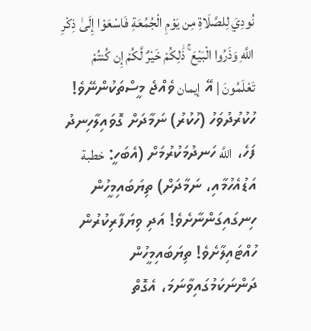نُودِيَ لِلصَّلَاةِ مِن يَوْمِ الْجُمُعَةِ فَاسْعَوْا إِلَىٰ ذِكْرِ اللَّهِ وَذَرُوا الْبَيْعَ ۚ ذَٰلِكُمْ خَيْرٌ لَّكُمْ إِن كُنتُمْ تَعْلَمُونَ | އޭ إيمان ވެއްޖެ މީސްތަކުންނޭވެ! ހުކުރުދުވަހު (ހުކުރު) ނަމާދަށް ގޮވައިލާހިނދު ފަހެ، اللَّه ހަނދުމަކުރުމަށް (އެބަހީ: خطبة އަޑުއެހުމާއި، ނަމާދަށް) ތިޔަބައިމީހުން ހިނގައިގަންނާށެވެ! އަދި ވިޔަފާރިކުރުން ހުއްޓައިލާށެވެ! ތިޔަބައިމީހުން ދަންނަކަމުގައިވާނަމަ، އެގޮތް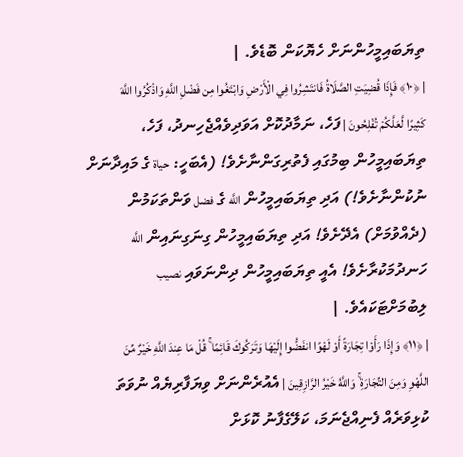ތިޔަބައިމީހުންނަށް ހެޔޮކަން ބޮޑެވެ. |
| ﴿١٠﴾ فَإِذَا قُضِيَتِ الصَّلَاةُ فَانتَشِرُوا فِي الْأَرْضِ وَابْتَغُوا مِن فَضْلِ اللَّهِ وَاذْكُرُوا اللَّهَ كَثِيرًا لَّعَلَّكُمْ تُفْلِحُونَ | ފަހެ، ނަމާދުކޮށް އަވަދިވެއްޖެހިނދު، ފަހެ، ތިޔަބައިމީހުން ބިމުގައި ފެތުރިގަންނާށެވެ! (އެބަހީ: حياة ގެ މައިދާނަށް ނުކުންނާށެވެ!) އަދި ތިޔަބައިމީހުން اللَّه ގެ فضل ވަންތަކަމުން (ދެއްވުމަށް) އެދޭށެވެ! އަދި ތިޔަބައިމީހުން ގިނަގިނައިން اللَّه ހަނދުމަކުރާށެވެ! އެއީ ތިޔަބައިމީހުން ދިންނަވައި نصيب ލިބުމަށްޓަކައެވެ. |
| ﴿١١﴾ وَإِذَا رَأَوْا تِجَارَةً أَوْ لَهْوًا انفَضُّوا إِلَيْهَا وَتَرَكُوكَ قَائِمًا ۚ قُلْ مَا عِندَ اللَّهِ خَيْرٌ مِّنَ اللَّهْوِ وَمِنَ التِّجَارَةِ ۚ وَاللَّهُ خَيْرُ الرَّازِقِينَ | އެއުރެންނަށް ވިޔަފާރިޔެއް ނުވަތަ ކުޅިވަރެއް ފެނިއްޖެނަމަ، ކަލޭގެފާނު ކޮޅަށް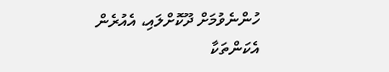ހުންނެވުމަށް ދޫކޮށްލައި، އެއުރެން އެކަންތަކާ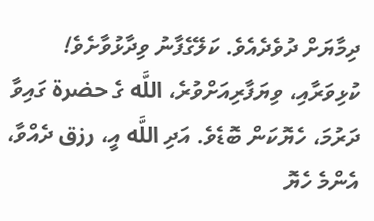ދިމާޔަށް ދުވެދެއެވެ. ކަލޭގެފާނު ވިދާޅުވާށެވެ! ކުޅިވަރާއި، ވިޔަފާރިއަށްވުރެ، اللَّه ގެ حضرة ގައިވާ ދަރުމަ، ހެޔޮކަން ބޮޑެވެ. އަދި اللَّه އީ، رزق ދެއްވާ، އެންމެ ހެޔޮ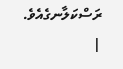ރަސްކަލާނގެއެވެ. |